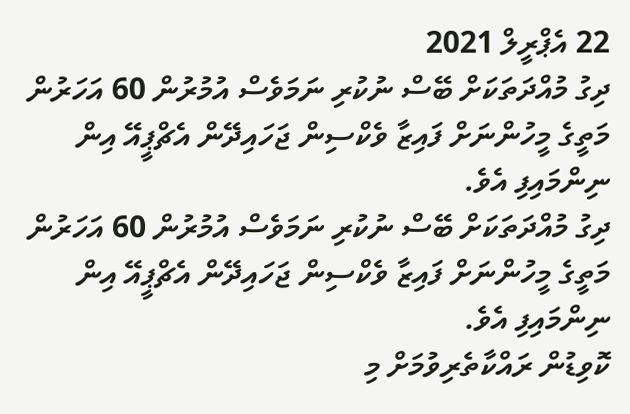22 އެޕްރީލް 2021
ދިގު މުއްދަތަކަށް ބޭސް ނުކުރި ނަމަވެސް އުމުރުން 60 އަހަރުން މަތީގެ މީހުންނަށް ފައިޒާ ވެކްސިން ޖަހައިދޭން އެޗްޕީއޭ އިން ނިންމައިފި އެވެ.
ދިގު މުއްދަތަކަށް ބޭސް ނުކުރި ނަމަވެސް އުމުރުން 60 އަހަރުން މަތީގެ މީހުންނަށް ފައިޒާ ވެކްސިން ޖަހައިދޭން އެޗްޕީއޭ އިން ނިންމައިފި އެވެ.
ކޮވިޑުން ރައްކާތެރިވުމަށް މި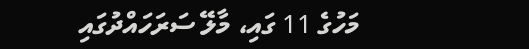މަހުގެ 11 ގައި، މާލޭ ސަރަހައްދުގައި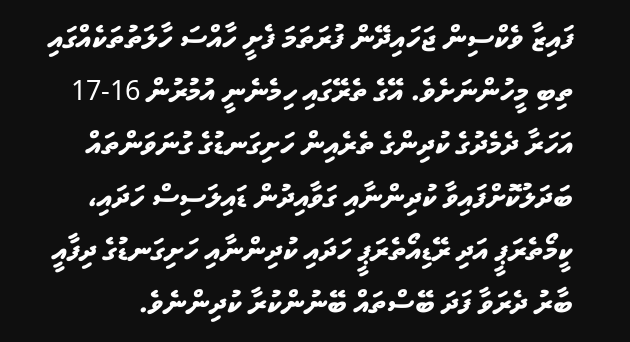ފައިޒާ ވެކްސިން ޖަހައިދޭން ފުރަތަމަ ފެށީ ހާއްސަ ހާލަތުތަކެއްގައި ތިބި މީހުންނަށެވެ. އޭގެ ތެރޭގައި ހިމެނެނީ އުމުރުން 16-17 އަހަރާ ދެމެދުގެ ކުދިންގެ ތެރެއިން ހަށިގަނޑުގެ ގުނަވަންތައް ބަދަލުކޮށްފައިވާ ކުދިންނާއި ގަވާއިދުން ޑައިލަސިސް ހަދައި، ކީމޯތެރަޕީ އަދި ރޭޑިއޯތެރަޕީ ހަދައި ކުދިންނާއި ހަށިގަނޑުގެ ދިފާއީ ބާރު ދެރަވާ ފަދަ ބޭސްތައް ބޭނުންކުރާ ކުދިންނެވެ.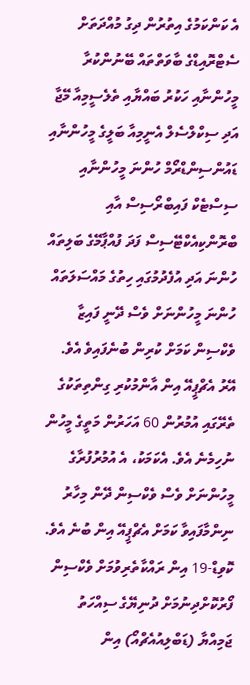އެ ކަންކަމުގެ އިތުރުން ދިގު މުއްދަތަށް ސެޓްރޮއިޑްގެ ބާވަތްތައް ބޭނުންކުރާ މީހުންނާއި ހަކުރު ބައްޔާއި ތެލެސީމިއާ މޭޖާ އަދި ސިކްލްސެލް އެނީމިއާ ބަލީގެ މީހުންނާއި ޑައުންސިންޑްރޯމް ހުންނަ މީހުންނާއި ސިސްޓެކް ފައިބްރޯސިސް އާއި ބްރޮންކިއެކްޓޭސިސް ފަދަ ފުއްޕާމޭގެ ބަލިތައް ހުންނަ އަދި އުފެދުމުގައި ހިތުގެ މައްސަލަތައް ހުންނަ މީހުންނަށް ވެސް ދޭނީ ފައިޒާ ވެކްސިން ކަމަށް ކުރިން ބުނެފައިވެ އެވެ.
އޭރު އެޗްޕީއޭ އިން އާންމުކުރި ގިންތިތަކުގެ ތެރޭގައި އުމުރުން 60 އަހަރުން މަތީގެ މީހުން ނުހިމެނެ އެވެ. އެކަމަކު، އެ އުމުރުފުރާގެ މީހުންނަށް ވެސް ވެކްސިން ދޭން މިހާރު ނިންމާފައިވާ ކަމަށް އެޗްޕީއޭ އިން ބުނެ އެވެ.
ކޮވިޑް-19 އިން ރައްކާތެރިވުމަށް ވެކްސިން ފޯރުކޮށްދިނުމަށް ދުނިޔޭގެ ސިއްހަތު ޖަމިއްޔާ (ޑަބްލިއުއެޗްއޯ) އިން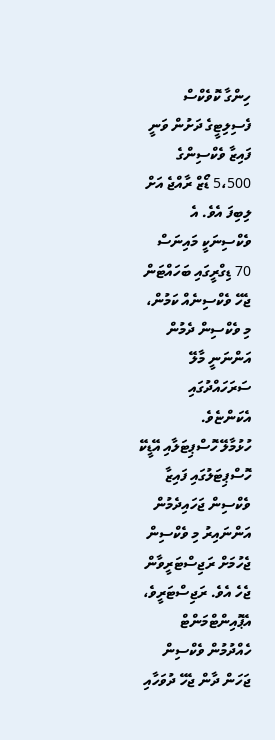ހިންގާ ކޮވެކްސް ފެސިލިޓީގެ ދަށުން ވަނީ ފައިޒާ ވެކްސިންގެ 5،500 ޑޯޒް ރާއްޖެ އަށް ލިބިފަ އެވެ. އެ ވެކްސިނަކީ މައިނަސް 70 ޑިގްރީގައި ބަހައްޓަން ޖެހޭ ވެކްސިނެއް ކަމުން، މި ވެކްސިން ދެމުން އަންނަނީ މާލޭ ސަރަހައްދުގައި އެކަންޏެވެ.
ހުޅުމާލޭ ހޮސްޕިޓަލާއި އޭޑީކޭ ހޮސްޕިޓަލުގައި ފައިޒާ ވެކްސިން ޖަހައިދެމުން އަންނައިރު މި ވެކްސިން ޖެހުމަށް ރަޖިސްޓަރީވާން ޖެހެ އެވެ. ރަޖިސްޓަރީވެ، އެޕޮއިންޓްމަންޓް ހެއްދުމުން ވެކްސިން ޖަހަން ދާން ޖެހޭ ދުވަހާއި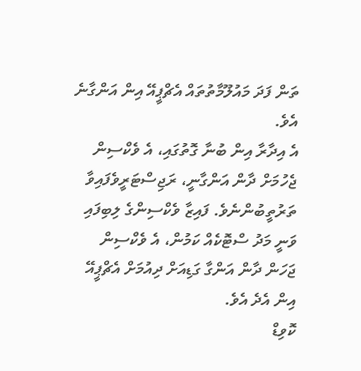ތަން ފަދަ މައުލޫމާތުތައް އެޗްޕީއޭ އިން އަންގާނެ އެވެ.
އެ އިދާރާ އިން ބުނާ ގޮތުގައި، އެ ވެކްސިން ޖެހުމަށް ދާން އަންގާނީ، ރަޖިސްޓަރީވެފައިވާ ތަރުތީބުންނެވެ. ފައިޒާ ވެކްސިންގެ ލިބިފައި ވަނީ މަދު ސްޓޮކެއް ކަމުން، އެ ވެކްސިން ޖަހަން ދާން އަންގާ ގަޑިއަށް ދިއުމަށް އެޗްޕީއޭ އިން އެދެ އެވެ.
ކޮވިޑް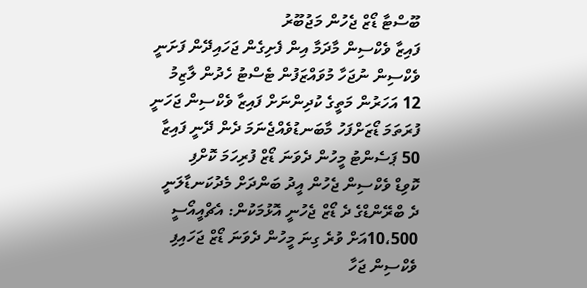ބޫސްޓާ ޑޯޒް ޖެހުން މަޖުބޫރު
ފައިޒާ ވެކްސިން މާދަމާ އިން ފެށިގެން ޖަހައިދޭން ފަށަނީ
ވެކްސިން ނުޖަހާ މުވައްޒަފުން ޓެސްޓު ހެދުން ލާޒިމު
12 އަހަރުން މަތީގެ ކުދިންނަށް ފައިޒާ ވެކްސިން ޖަހަނީ
ފުރަތަމަ ޑޯޒަށްފަހު މާބަނޑުވެއްޖެނަމަ ދެން ދޭނީ ފައިޒާ
50 ޕަސެންޓު މީހުން ދެވަނަ ޑޯޒް ފުރިހަމަ ކޮށްފި
ކޮވިޑް ވެކްސިން ޖެހުން އީދު ބަންދަށް މެދުކަނޑާލަނީ
ދެ ބްރޭންޑްގެ ދެ ޑޯޒް ޖެހުނީ އޮޅުމަކުން: އެޗްއީއޯސީ
10،500އަށް ވުރެ ގިނަ މީހުން ދެވަނަ ޑޯޒް ޖަހައިފި
ވެކްސިން ޖަހާ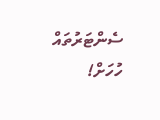ސެންޓަރުތައް ހުހަށް!